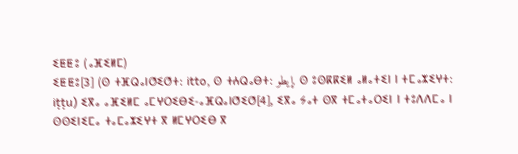ⵉⵟⵟⵓ (ⴰⴼⵉⵍⵎ)
ⵉⵟⵟⵓ[3] (ⵙ ⵜⴼⵕⴰⵏⵚⵉⵚⵜ: itto, ⵙ ⵜⵄⵕⴰⴱⵜ: إيطو, ⵙ ⵓⵙⴽⴽⵉⵍ ⴰⵍⴰⵜⵉⵏ ⵏ ⵜⵎⴰⵣⵉⵖⵜ: iṭṭu) ⵉⴳⴰ ⴰⴼⵉⵍⵎ ⴰⵎⵖⵔⵉⴱⵉ-ⴰⴼⵕⴰⵏⵚⵉⵚ[4], ⵉⴳⴰ ⵢⴰⵜ ⵙⴳ ⵜⵎⴰⵜⴰⵔⵉⵏ ⵏ ⵜⵓⴷⴷⵎⴰ ⵏ ⵙⵙⵉⵏⵉⵎⴰ ⵜⴰⵎⴰⵣⵉⵖⵜ ⴳ ⵍⵎⵖⵔⵉⴱ ⴳ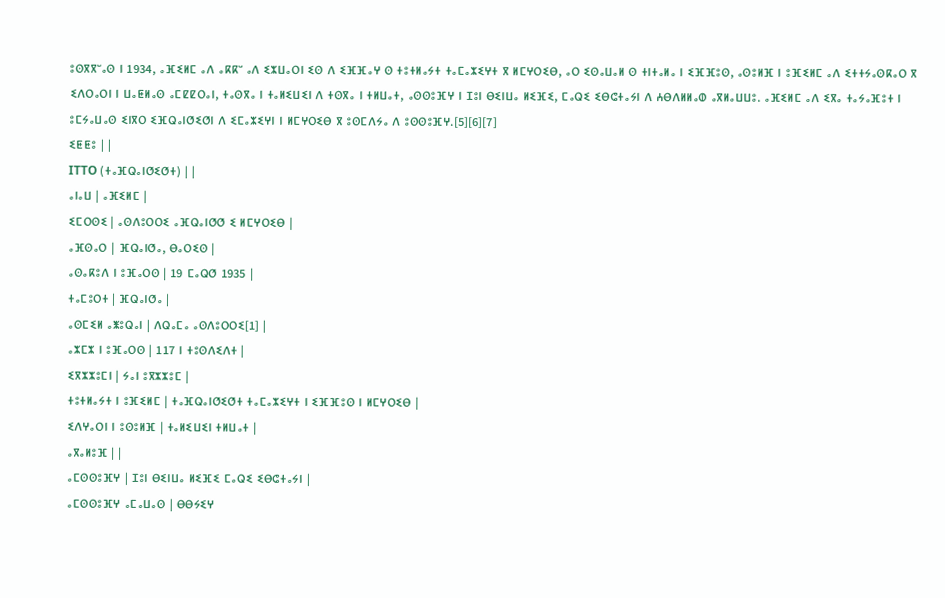ⵓⵙⴳⴳⵯⴰⵙ ⵏ 1934, ⴰⴼⵉⵍⵎ ⴰⴷ ⴰⴽⴽⵯ ⴰⴷ ⵉⵣⵡⴰⵔⵏ ⵉⵙ ⴷ ⵉⴼⴼⴰⵖ ⵙ ⵜⵓⵜⵍⴰⵢⵜ ⵜⴰⵎⴰⵣⵉⵖⵜ ⴳ ⵍⵎⵖⵔⵉⴱ, ⴰⵔ ⵉⵙⴰⵡⴰⵍ ⵙ ⵜⵏⵜⴰⵍⴰ ⵏ ⵉⴼⴼⵓⵙ, ⴰⵙⵓⵍⴼ ⵏ ⵓⴼⵉⵍⵎ ⴰⴷ ⵉⵜⵜⵢⴰⵙⴽⴰⵔ ⴳ ⵉⴷⵔⴰⵔⵏ ⵏ ⵡⴰⵟⵍⴰⵙ ⴰⵎⵇⵇⵔⴰⵏ, ⵜⴰⵙⴳⴰ ⵏ ⵜⴰⵍⵉⵡⵉⵏ ⴷ ⵜⵙⴳⴰ ⵏ ⵜⵍⵡⴰⵜ, ⴰⵙⵙⵓⴼⵖ ⵏ ⵊⵓⵏ ⴱⵉⵏⵡⴰ ⵍⵉⴼⵉ, ⵎⴰⵕⵉ ⵉⴱⵛⵜⴰⵢⵏ ⴷ ⵄⴱⴷⵍⵍⴰⵀ ⴰⴳⵍⴰⵡⵡⵓ. ⴰⴼⵉⵍⵎ ⴰⴷ ⵉⴳⴰ ⵜⴰⵢⴰⴼⵓⵜ ⵏ ⵓⵎⵢⴰⵡⴰⵙ ⵉⵏⴳⵔ ⵉⴼⵕⴰⵏⵚⵉⵚⵏ ⴷ ⵉⵎⴰⵣⵉⵖⵏ ⵏ ⵍⵎⵖⵔⵉⴱ ⴳ ⵓⵙⵎⴷⵢⴰ ⴷ ⵓⵙⵙⵓⴼⵖ.[5][6][7]
ⵉⵟⵟⵓ | |
ITTO (ⵜⴰⴼⵕⴰⵏⵚⵉⵚⵜ) | |
ⴰⵏⴰⵡ | ⴰⴼⵉⵍⵎ |
ⵉⵎⵔⵙⵉ | ⴰⵙⴷⵓⵔⵔⵉ ⴰⴼⵕⴰⵏⵚⵚ ⵉ ⵍⵎⵖⵔⵉⴱ |
ⴰⴼⵙⴰⵔ | ⴼⵕⴰⵏⵚⴰ, ⴱⴰⵔⵉⵙ |
ⴰⵙⴰⴽⵓⴷ ⵏ ⵓⴼⴰⵔⵙ | 19 ⵎⴰⵕⵚ 1935 |
ⵜⴰⵎⵓⵔⵜ | ⴼⵕⴰⵏⵚⴰ |
ⴰⵙⵎⵉⵍ ⴰⵥⵓⵕⴰⵏ | ⴷⵕⴰⵎⴰ ⴰⵙⴷⵓⵔⵔⵉ[1] |
ⴰⵣⵎⵣ ⵏ ⵓⴼⴰⵔⵙ | 117 ⵏ ⵜⵓⵙⴷⵉⴷⵜ |
ⵉⴳⵣⵣⵓⵎⵏ | ⵢⴰⵏ ⵓⴳⵣⵣⵓⵎ |
ⵜⵓⵜⵍⴰⵢⵜ ⵏ ⵓⴼⵉⵍⵎ | ⵜⴰⴼⵕⴰⵏⵚⵉⵚⵜ ⵜⴰⵎⴰⵣⵉⵖⵜ ⵏ ⵉⴼⴼⵓⵙ ⵏ ⵍⵎⵖⵔⵉⴱ |
ⵉⴷⵖⴰⵔⵏ ⵏ ⵓⵙⵓⵍⴼ | ⵜⴰⵍⵉⵡⵉⵏ ⵜⵍⵡⴰⵜ |
ⴰⴳⴰⵍⵓⴼ | |
ⴰⵎⵙⵙⵓⴼⵖ | ⵊⵓⵏ ⴱⵉⵏⵡⴰ ⵍⵉⴼⵉ ⵎⴰⵕⵉ ⵉⴱⵛⵜⴰⵢⵏ |
ⴰⵎⵙⵙⵓⴼⵖ ⴰⵎⴰⵡⴰⵙ | ⴱⴱⵢⵉⵖ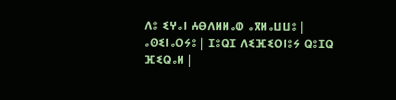ⴷⵓ ⵉⵖⴰⵏ ⵄⴱⴷⵍⵍⴰⵀ ⴰⴳⵍⴰⵡⵡⵓ |
ⴰⵙⵉⵏⴰⵔⵢⵓ | ⵊⵓⵕⵊ ⴷⵉⴼⵉⵔⵏⵓⵢ ⵕⵓⵊⵕ ⴼⵉⵕⴰⵍ |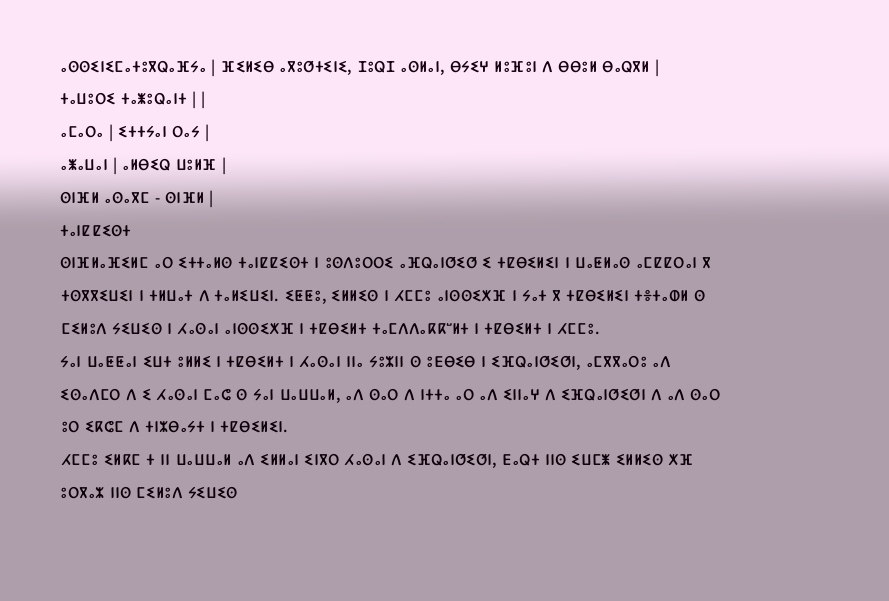ⴰⵙⵙⵉⵏⵉⵎⴰⵜⵓⴳⵕⴰⴼⵢⴰ | ⴼⵉⵍⵉⴱ ⴰⴳⵓⵚⵜⵉⵏⵉ, ⵊⵓⵕⵊ ⴰⵙⵍⴰⵏ, ⴱⵢⵉⵖ ⵍⵓⴼⵓⵏ ⴷ ⴱⴱⵓⵍ ⴱⴰⵕⴳⵍ |
ⵜⴰⵡⵓⵔⵉ ⵜⴰⵥⵓⵕⴰⵏⵜ | |
ⴰⵎⴰⵔⴰ | ⵉⵜⵜⵢⴰⵏ ⵔⴰⵢ |
ⴰⵥⴰⵡⴰⵏ | ⴰⵍⴱⵉⵕ ⵡⵓⵍⴼ |
ⵙⵏⴼⵍ ⴰⵙⴰⴳⵎ - ⵙⵏⴼⵍ |
ⵜⴰⵏⵇⵇⵉⵙⵜ
ⵙⵏⴼⵍⴰⴼⵉⵍⵎ ⴰⵔ ⵉⵜⵜⴰⵍⵙ ⵜⴰⵏⵇⵇⵉⵙⵜ ⵏ ⵓⵙⴷⵓⵔⵔⵉ ⴰⴼⵕⴰⵏⵚⵉⵚ ⵉ ⵜⵇⴱⵉⵍⵉⵏ ⵏ ⵡⴰⵟⵍⴰⵙ ⴰⵎⵇⵇⵔⴰⵏ ⴳ ⵜⵙⴳⴳⵉⵡⵉⵏ ⵏ ⵜⵍⵡⴰⵜ ⴷ ⵜⴰⵍⵉⵡⵉⵏ. ⵉⵟⵟⵓ, ⵉⵍⵍⵉⵙ ⵏ ⵃⵎⵎⵓ ⴰⵏⵙⵙⵉⵅⴼ ⵏ ⵢⴰⵜ ⴳ ⵜⵇⴱⵉⵍⵉⵏ ⵜⴻⵜⴰⵀⵍ ⵙ ⵎⵉⵍⵓⴷ ⵢⵉⵡⵉⵙ ⵏ ⵃⴰⵙⴰⵏ ⴰⵏⵙⵙⵉⵅⴼ ⵏ ⵜⵇⴱⵉⵍⵜ ⵜⴰⵎⴷⴷⴰⴽⴽⵯⵍⵜ ⵏ ⵜⵇⴱⵉⵍⵜ ⵏ ⵃⵎⵎⵓ.
ⵢⴰⵏ ⵡⴰⵟⵟⴰⵏ ⵉⵡⵜ ⵓⵍⵍⵉ ⵏ ⵜⵇⴱⵉⵍⵜ ⵏ ⵃⴰⵙⴰⵏ ⵏⵏⴰ ⵢⵓⵣⵏⵏ ⵙ ⵓⴹⴱⵉⴱ ⵏ ⵉⴼⵕⴰⵏⵚⵉⵚⵏ, ⴰⵎⴳⴳⴰⵔⵓ ⴰⴷ ⵉⵙⴰⴷⵎⵔ ⴷ ⵉ ⵃⴰⵙⴰⵏ ⵎⴰⵛ ⵙ ⵢⴰⵏ ⵡⴰⵡⵡⴰⵍ, ⴰⴷ ⵙⴰⵔ ⴷ ⵏⵜⵜⴰ ⴰⵔ ⴰⴷ ⵉⵏⵏⴰⵖ ⴷ ⵉⴼⵕⴰⵏⵚⵉⵚⵏ ⴷ ⴰⴷ ⵙⴰⵔ ⵓⵔ ⵉⴽⵛⵎ ⴷ ⵜⵏⵣⴱⴰⵢⵜ ⵏ ⵜⵇⴱⵉⵍⵉⵏ.
ⵃⵎⵎⵓ ⵉⵍⴽⵎ ⵜ ⵏⵏ ⵡⴰⵡⵡⴰⵍ ⴰⴷ ⵉⵍⵍⴰⵏ ⵉⵏⴳⵔ ⵃⴰⵙⴰⵏ ⴷ ⵉⴼⵕⴰⵏⵚⵉⵚⵏ, ⴹⴰⵕⵜ ⵏⵏⵙ ⵉⵡⵎⵥ ⵉⵍⵍⵉⵙ ⵅⴼ ⵓⵔⴳⴰⵣ ⵏⵏⵙ ⵎⵉⵍⵓⴷ ⵢⵉⵡⵉⵙ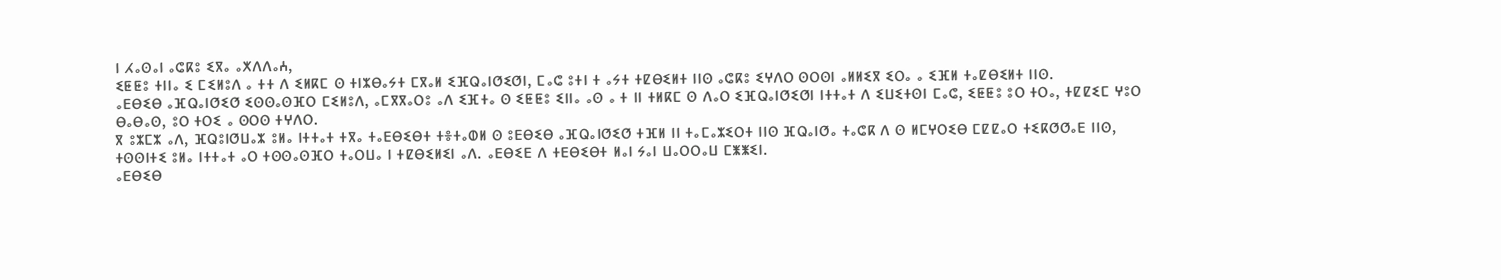ⵏ ⵃⴰⵙⴰⵏ ⴰⵛⴽⵓ ⵉⴳⴰ ⴰⵅⴷⴷⴰⵄ,
ⵉⵟⵟⵓ ⵜⵏⵏⴰ ⵉ ⵎⵉⵍⵓⴷ ⴰ ⵜⵜ ⴷ ⵉⵍⴽⵎ ⵙ ⵜⵏⵣⴱⴰⵢⵜ ⵎⴳⴰⵍ ⵉⴼⵕⴰⵏⵚⵉⵚⵏ, ⵎⴰⵛ ⵓⵜⵏ ⵜ ⴰⵢⵜ ⵜⵇⴱⵉⵍⵜ ⵏⵏⵙ ⴰⵛⴽⵓ ⵉⵖⴷⵔ ⵙⵔⵙⵏ ⴰⵍⵍⵉⴳ ⵉⵔⴰ ⴰ ⵉⴼⵍ ⵜⴰⵇⴱⵉⵍⵜ ⵏⵏⵙ.
ⴰⴹⴱⵉⴱ ⴰⴼⵕⴰⵏⵚⵉⵚ ⵉⵙⵙⴰⵙⴼⵔ ⵎⵉⵍⵓⴷ, ⴰⵎⴳⴳⴰⵔⵓ ⴰⴷ ⵉⴼⵜⴰ ⵙ ⵉⵟⵟⵓ ⵉⵏⵏⴰ ⴰⵙ ⴰ ⵜ ⵏⵏ ⵜⵍⴽⵎ ⵙ ⴷⴰⵔ ⵉⴼⵕⴰⵏⵚⵉⵚⵏ ⵏⵜⵜⴰⵜ ⴷ ⵉⵡⵉⵜⵙⵏ ⵎⴰⵛ, ⵉⵟⵟⵓ ⵓⵔ ⵜⵔⴰ, ⵜⵇⵇⵉⵎ ⵖⵓⵔ ⴱⴰⴱⴰⵙ, ⵓⵔ ⵜⵔⵉ ⴰ ⵙⵔⵙ ⵜⵖⴷⵔ.
ⴳ ⵓⵣⵎⵣ ⴰⴷ, ⴼⵕⵓⵏⵚⵡⴰⵣ ⵓⵍⴰ ⵏⵜⵜⴰⵜ ⵜⴳⴰ ⵜⴰⴹⴱⵉⴱⵜ ⵜⴻⵜⴰⵀⵍ ⵙ ⵓⴹⴱⵉⴱ ⴰⴼⵕⴰⵏⵚⵉⵚ ⵜⴼⵍ ⵏⵏ ⵜⴰⵎⴰⵣⵉⵔⵜ ⵏⵏⵙ ⴼⵕⴰⵏⵚⴰ ⵜⴰⵛⴽ ⴷ ⵙ ⵍⵎⵖⵔⵉⴱ ⵎⵇⵇⴰⵔ ⵜⵉⴽⵚⵚⴰⴹ ⵏⵏⵙ, ⵜⵙⵙⵏⵜⵉ ⵓⵍⴰ ⵏⵜⵜⴰⵜ ⴰⵔ ⵜⵙⵙⴰⵙⴼⵔ ⵜⴰⵔⵡⴰ ⵏ ⵜⵇⴱⵉⵍⵉⵏ ⴰⴷ. ⴰⴹⴱⵉⴹ ⴷ ⵜⴹⴱⵉⴱⵜ ⵍⴰⵏ ⵢⴰⵏ ⵡⴰⵔⵔⴰⵡ ⵎⵥⵥⵉⵏ.
ⴰⴹⴱⵉⴱ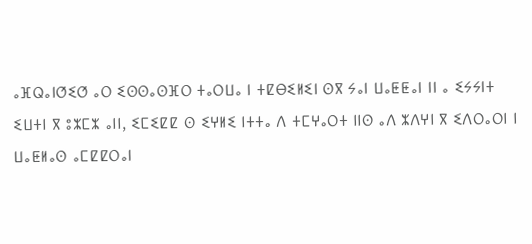ⴰⴼⵕⴰⵏⵚⵉⵚ ⴰⵔ ⵉⵙⵙⴰⵙⴼⵔ ⵜⴰⵔⵡⴰ ⵏ ⵜⵇⴱⵉⵍⵉⵏ ⵙⴳ ⵢⴰⵏ ⵡⴰⵟⵟⴰⵏ ⵏⵏ ⴰ ⵉⵢⵢⵏⵜ ⵉⵡⵜⵏ ⴳ ⵓⵣⵎⵣ ⴰⵏⵏ, ⵉⵎⵉⵇⵇ ⵙ ⵉⵖⵍⵉ ⵏⵜⵜⴰ ⴷ ⵜⵎⵖⴰⵔⵜ ⵏⵏⵙ ⴰⴷ ⵣⴷⵖⵏ ⴳ ⵉⴷⵔⴰⵔⵏ ⵏ ⵡⴰⵟⵍⴰⵙ ⴰⵎⵇⵇⵔⴰⵏ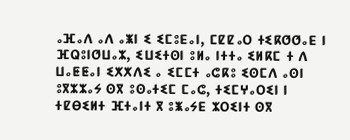ⴰⴼⴰⴷ ⴰⴷ ⴰⵥⵏ ⵉ ⵉⵎⵓⴹⴰⵏ, ⵎⵇⵇⴰⵔ ⵜⵉⴽⵚⵚⴰⴹ ⵏ ⴼⵕⵓⵏⵚⵡⴰⵣ, ⵉⵡⵉⵜⵙⵏ ⵓⵍⴰ ⵏⵜⵜⴰ ⵉⵍⴽⵎ ⵜ ⴷ ⵡⴰⵟⵟⴰⵏ ⵉⵅⵅⴷⵉ ⴰ ⵉⵎⵎⵜ ⴰⵛⴽⵓ ⵉⵙⵎⴷ ⴰⵙⵏ ⵓⴳⵣⵣⴰⵢ ⵙⴳ ⵓⵙⴰⵜⵉⵎ ⵎⴰⵛ, ⵜⵉⵎⵖⴰⵔⵉⵏ ⵏ ⵜⵇⴱⵉⵍⵜ ⴼⵜⴰⵏⵜ ⴳ ⵓⵥⴰⵢⴹ ⵣⵔⵉⵏⵜ ⵙⴳ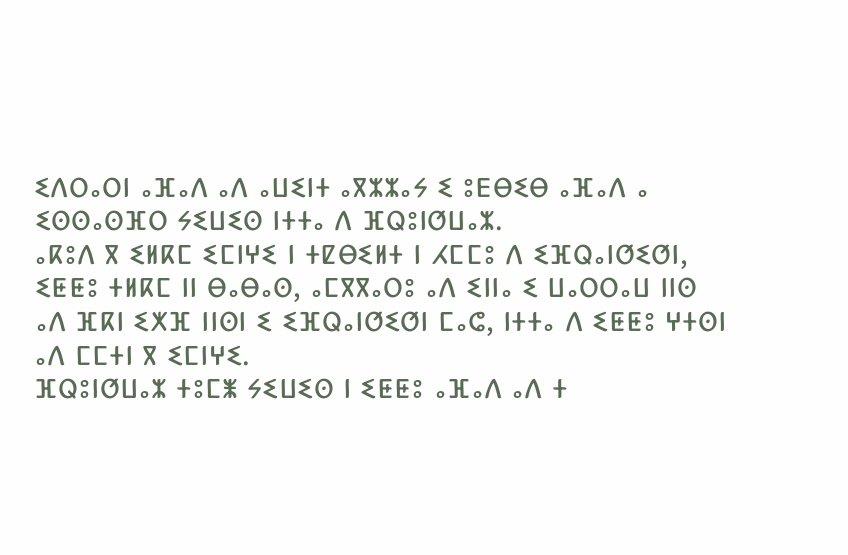ⵉⴷⵔⴰⵔⵏ ⴰⴼⴰⴷ ⴰⴷ ⴰⵡⵉⵏⵜ ⴰⴳⵣⵣⴰⵢ ⵉ ⵓⴹⴱⵉⴱ ⴰⴼⴰⴷ ⴰ ⵉⵙⵙⴰⵙⴼⵔ ⵢⵉⵡⵉⵙ ⵏⵜⵜⴰ ⴷ ⴼⵕⵓⵏⵚⵡⴰⵣ.
ⴰⴽⵓⴷ ⴳ ⵉⵍⴽⵎ ⵉⵎⵏⵖⵉ ⵏ ⵜⵇⴱⵉⵍⵜ ⵏ ⵃⵎⵎⵓ ⴷ ⵉⴼⵕⴰⵏⵚⵉⵚⵏ, ⵉⵟⵟⵓ ⵜⵍⴽⵎ ⵏⵏ ⴱⴰⴱⴰⵙ, ⴰⵎⴳⴳⴰⵔⵓ ⴰⴷ ⵉⵏⵏⴰ ⵉ ⵡⴰⵔⵔⴰⵡ ⵏⵏⵙ ⴰⴷ ⴼⴽⵏ ⵉⵅⴼ ⵏⵏⵙⵏ ⵉ ⵉⴼⵕⴰⵏⵚⵉⵚⵏ ⵎⴰⵛ, ⵏⵜⵜⴰ ⴷ ⵉⵟⵟⵓ ⵖⵜⵙⵏ ⴰⴷ ⵎⵎⵜⵏ ⴳ ⵉⵎⵏⵖⵉ.
ⴼⵕⵓⵏⵚⵡⴰⵣ ⵜⵓⵎⵥ ⵢⵉⵡⵉⵙ ⵏ ⵉⵟⵟⵓ ⴰⴼⴰⴷ ⴰⴷ ⵜ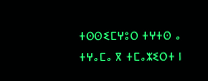ⵜⵙⵙⵉⵎⵖⵓⵔ ⵜⵖⵜⵙ ⴰ ⵜⵖⴰⵎⴰ ⴳ ⵜⵎⴰⵣⵉⵔⵜ ⵏ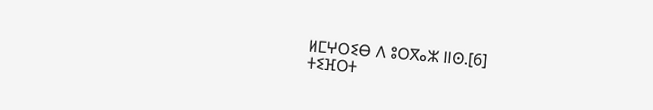ⵍⵎⵖⵔⵉⴱ ⴷ ⵓⵔⴳⴰⵣ ⵏⵏⵙ.[6]
ⵜⵉⴼⵔⵜ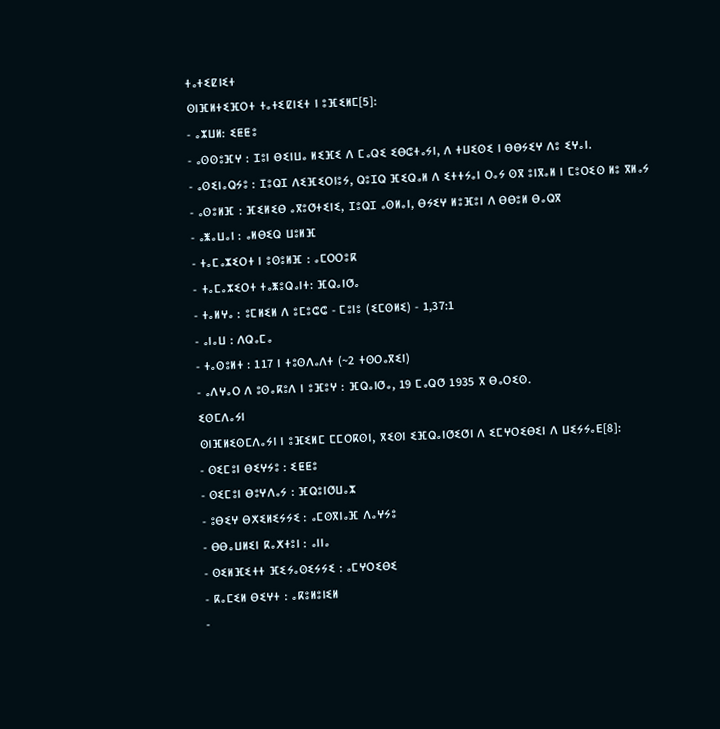ⵜⴰⵜⵉⵇⵏⵉⵜ
ⵙⵏⴼⵍⵜⵉⴼⵔⵜ ⵜⴰⵜⵉⵇⵏⵉⵜ ⵏ ⵓⴼⵉⵍⵎ[5]:
- ⴰⵣⵡⵍ: ⵉⵟⵟⵓ
- ⴰⵙⵙⵓⴼⵖ : ⵊⵓⵏ ⴱⵉⵏⵡⴰ ⵍⵉⴼⵉ ⴷ ⵎⴰⵕⵉ ⵉⴱⵛⵜⴰⵢⵏ, ⴷ ⵜⵡⵉⵙⵉ ⵏ ⴱⴱⵢⵉⵖ ⴷⵓ ⵉⵖⴰⵏ.
- ⴰⵙⵉⵏⴰⵕⵢⵓ : ⵊⵓⵕⵊ ⴷⵉⴼⵉⵔⵏⵓⵢ, ⵕⵓⵊⵕ ⴼⵉⵕⴰⵍ ⴷ ⵉⵜⵜⵢⴰⵏ ⵔⴰⵢ ⵙⴳ ⵓⵏⴳⴰⵍ ⵏ ⵎⵓⵔⵉⵙ ⵍⵓ ⴳⵍⴰⵢ
- ⴰⵙⵓⵍⴼ : ⴼⵉⵍⵉⴱ ⴰⴳⵓⵚⵜⵉⵏⵉ, ⵊⵓⵕⵊ ⴰⵙⵍⴰⵏ, ⴱⵢⵉⵖ ⵍⵓⴼⵓⵏ ⴷ ⴱⴱⵓⵍ ⴱⴰⵕⴳ
- ⴰⵥⴰⵡⴰⵏ : ⴰⵍⴱⵉⵕ ⵡⵓⵍⴼ
- ⵜⴰⵎⴰⵣⵉⵔⵜ ⵏ ⵓⵙⵓⵍⴼ : ⴰⵎⵔⵔⵓⴽ
- ⵜⴰⵎⴰⵣⵉⵔⵜ ⵜⴰⵥⵓⵕⴰⵏⵜ: ⴼⵕⴰⵏⵚⴰ
- ⵜⴰⵍⵖⴰ : ⵓⵎⵍⵉⵍ ⴷ ⵓⵎⵓⵛⵛ - ⵎⵓⵏⵓ (ⵉⵎⵙⵍⵉ) - 1,37:1
- ⴰⵏⴰⵡ : ⴷⵕⴰⵎⴰ
- ⵜⴰⵙⵓⵍⵜ : 117 ⵏ ⵜⵓⵙⴷⴰⴷⵜ (~2 ⵜⵙⵔⴰⴳⵉⵏ)
- ⴰⴷⵖⴰⵔ ⴷ ⵓⵙⴰⴽⵓⴷ ⵏ ⵓⴼⵓⵖ : ⴼⵕⴰⵏⵚⴰ, 19 ⵎⴰⵕⵚ 1935 ⴳ ⴱⴰⵔⵉⵙ.
ⵉⵙⵎⴷⴰⵢⵏ
ⵙⵏⴼⵍⵉⵙⵎⴷⴰⵢⵏ ⵏ ⵓⴼⵉⵍⵎ ⵎⵎⵔⴽⵙⵏ, ⴳⵉⵙⵏ ⵉⴼⵕⴰⵏⵚⵉⵚⵏ ⴷ ⵉⵎⵖⵔⵉⴱⵉⵏ ⴷ ⵡⵉⵢⵢⴰⴹ[8]:
- ⵙⵉⵎⵓⵏ ⴱⵉⵖⵢⵓ : ⵉⵟⵟⵓ
- ⵙⵉⵎⵓⵏ ⴱⵓⵖⴷⴰⵢ : ⴼⵕⵓⵏⵚⵡⴰⵣ
- ⵓⴱⵉⵖ ⴱⵅⵉⵍⵉⵢⵢⵉ : ⴰⵎⵙⴳⵏⴰⴼ ⴷⴰⵖⵢⵓ
- ⴱⴱⴰⵡⵍⵉⵏ ⴽⴰⵅⵜⵓⵏ : ⴰⵏⵏⴰ
- ⵙⵉⵍⴼⵉⵜⵜ ⴼⵉⵢⴰⵙⵉⵢⵢⵉ : ⴰⵎⵖⵔⵉⴱⵉ
- ⴽⴰⵎⵉⵍ ⴱⵉⵖⵜ : ⴰⴽⵓⵍⵓⵏⵉⵍ
-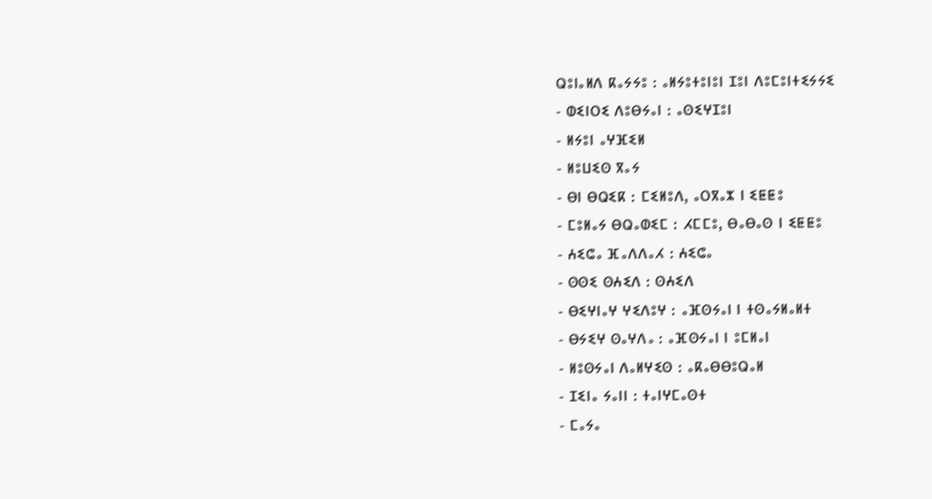ⵕⵓⵏⴰⵍⴷ ⴽⴰⵢⵢⵓ : ⴰⵍⵢⵓⵜⵓⵏⵓⵏ ⵊⵓⵏ ⴷⵓⵎⵓⵏⵜⵉⵢⵢⵉ
- ⵀⵉⵏⵔⵉ ⴷⵓⴱⵢⴰⵏ : ⴰⵙⵉⵖⵊⵓⵏ
- ⵍⵢⵓⵏ ⴰⵖⴼⵉⵍ
- ⵍⵓⵡⵉⵙ ⴳⴰⵢ
- ⴱⵏ ⴱⵕⵉⴽ : ⵎⵉⵍⵓⴷ, ⴰⵔⴳⴰⵣ ⵏ ⵉⵟⵟⵓ
- ⵎⵓⵍⴰⵢ ⴱⵕⴰⵀⵉⵎ : ⵃⵎⵎⵓ, ⴱⴰⴱⴰⵙ ⵏ ⵉⵟⵟⵓ
- ⵄⵉⵛⴰ ⴼⴰⴷⴷⴰⵃ : ⵄⵉⵛⴰ
- ⵙⵙⵉ ⵙⵄⵉⴷ : ⵙⵄⵉⴷ
- ⴱⵉⵖⵏⴰⵖ ⵖⵉⴷⵓⵖ : ⴰⴼⵙⵢⴰⵏ ⵏ ⵜⵙⴰⵢⵍⴰⵍⵜ
- ⴱⵢⵉⵖ ⵙⴰⵖⴷⴰ : ⴰⴼⵙⵢⴰⵏ ⵏ ⵓⵎⵍⴰⵏ
- ⵍⵓⵙⵢⴰⵏ ⴷⴰⵍⵖⵉⵙ : ⴰⴽⴰⴱⴱⵓⵕⴰⵍ
- ⵊⵉⵏⴰ ⵢⴰⵏⵏ : ⵜⴰⵏⵖⵎⴰⵙⵜ
- ⵎⴰⵢⴰ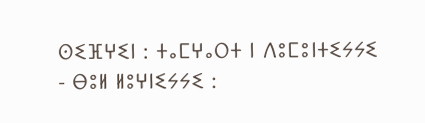ⵙⵉⴼⵖⵉⵏ : ⵜⴰⵎⵖⴰⵔⵜ ⵏ ⴷⵓⵎⵓⵏⵜⵉⵢⵢⵉ
- ⴱⵓⵍ ⵍⵓⵖⵏⵉⵢⵢⵉ :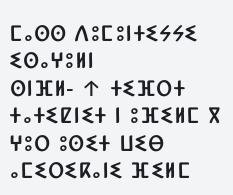ⵎⴰⵙⵙ ⴷⵓⵎⵓⵏⵜⵉⵢⵢⵉ
ⵉⵙⴰⵖⵓⵍⵏ
ⵙⵏⴼⵍ- ↑ ⵜⵉⴼⵔⵜ ⵜⴰⵜⵉⵇⵏⵉⵜ ⵏ ⵓⴼⵉⵍⵎ ⴳ ⵖⵓⵔ ⵓⵙⵉⵜ ⵡⵉⴱ ⴰⵎⵉⵔⵉⴽⴰⵏⵉ ⴼⵉⵍⵎ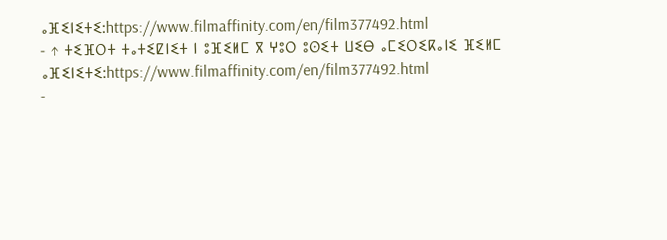ⴰⴼⵉⵏⵉⵜⵉ:https://www.filmaffinity.com/en/film377492.html
- ↑ ⵜⵉⴼⵔⵜ ⵜⴰⵜⵉⵇⵏⵉⵜ ⵏ ⵓⴼⵉⵍⵎ ⴳ ⵖⵓⵔ ⵓⵙⵉⵜ ⵡⵉⴱ ⴰⵎⵉⵔⵉⴽⴰⵏⵉ ⴼⵉⵍⵎ ⴰⴼⵉⵏⵉⵜⵉ:https://www.filmaffinity.com/en/film377492.html
-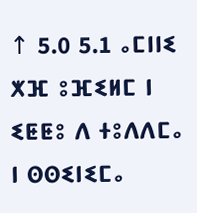↑ 5.0 5.1 ⴰⵎⵏⵏⵉ ⵅⴼ ⵓⴼⵉⵍⵎ ⵏ ⵉⵟⵟⵓ ⴷ ⵜⵓⴷⴷⵎⴰ ⵏ ⵙⵙⵉⵏⵉⵎⴰ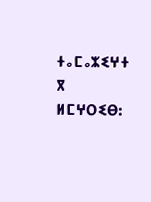ⵜⴰⵎⴰⵣⵉⵖⵜ ⴳ ⵍⵎⵖⵔⵉⴱ: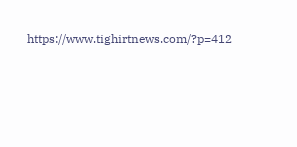https://www.tighirtnews.com/?p=412